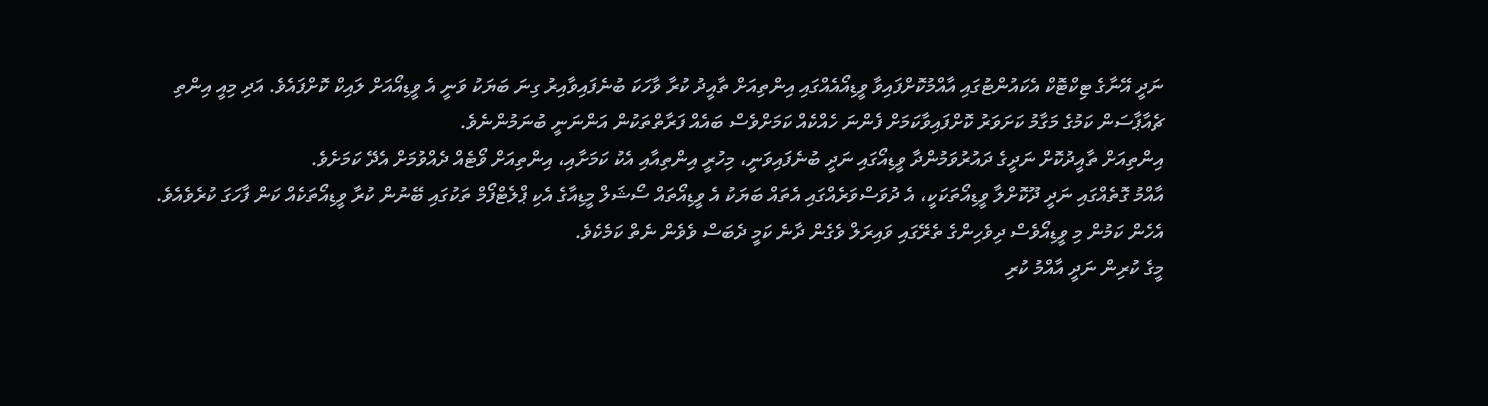ނަދީ އޭނާގެ ޓިކްޓޮކް އެކައުންޓުގައި އާއްމުކޮށްފައިވާ ވީޑިއޯއެއްގައި އިންތިއަށް ތާއީދު ކުރާ ވާހަކަ ބުނެފައިވާއިރު ގިނަ ބަޔަކު ވަނީ އެ ވީޑިއޯއަށް ލައިކް ކޮށްފައެވެ. އަދި މިއީ އިންތި ޗެއާޕާސަން ކަމުގެ މަގާމު ކަށަވަރު ކޮށްފައިވާކަމަށް ފެންނަ ހެއްކެއް ކަމަށްވެސް ބައެއް ފަރާތްތަކުން އަންނަނީ ބުނަމުންނެވެ.
އިންތިއަށް ތާއީދުކޮށް ނަދީގެ ދައުރުވަމުންދާ ވީޑިއޯގައި ނަދީ ބުނެފައިވަނީ، މިހުރީ އިންތިއާއި އެކު ކަމަށާއި، އިންތިއަށް ވޯޓެއް ދެއްވުމަށް އެދޭ ކަމަށެވެ.
އާއްމު ގޮތެއްގައި ނަދީ ދޫކޮށްލާ ވީޑިއޯތަކަކީ، އެ ދުވަސްވަރެއްގައި އެތައް ބަޔަކު އެ ވީޑިއޯތައް ސޯޝަލް މީޑިއާގެ އެކި ޕްލެޓްފޯމް ތަކުގައި ބޭނުން ކުރާ ވީޑިއޯތަކެއް ކަން ފާހަގަ ކުރެވެއެވެ. އެހެން ކަމުން މި ވީޑިއޯވެސް ދިވެހިންގެ ތެރޭގައި ވައިރަލް ވެގެން ދާނެ ކަމީ ދެބަސް ވެވެން ނެތް ކަމެކެވެ.
މީގެ ކުރިން ނަދީ އާއްމު ކުރި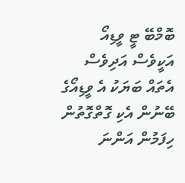ބޮމްބޭ ޓީ ވީޑިއޯ އަކީވެސް އަދިވެސް އެތައް ބަޔަކު އެ ވީޑިއޯގެ ބޭނުން އެކި ގޮތްގޮތުން ހިފަމުން އަންނަ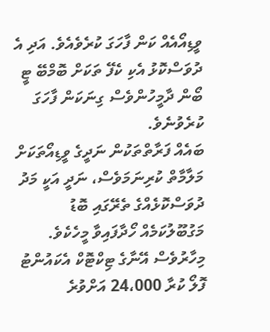ވީޑިއޯއެއް ކަން ފާހަގަ ކުރެވެއެވެ. އަދި އެ ދުވަސްކޮޅު އެކި ކެފޭ ތަކަށް ބޮމްބޭ ޓީ ބޯން ދާމީހުންވެސް ގިނަކަން ފާހަގަ ކުރެވުނެވެ.
ބައެއް ފަރާތްތަކުން ނަދީގެ ވީޑިއޯތަކަށް މަލާމާތް ކުރިނަމަވެސް، ނަދީ އަކީ މަދު ދުވަސްކޮޅެއްގެ ތެރޭގައި ބޮޑު މަގުބޫލުކަމެއް ހޯދާފައިވާ މީހެކެވެ. މިހާރުވެސް އޭނާގެ ޓިކްޓޮކް އެކައުންޓު ފޮލޯ ކުރާ 24،000 އަށްވުރެ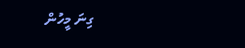ގިނަ މީހުން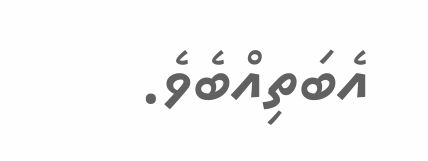އެބަތިއްބެވެ.